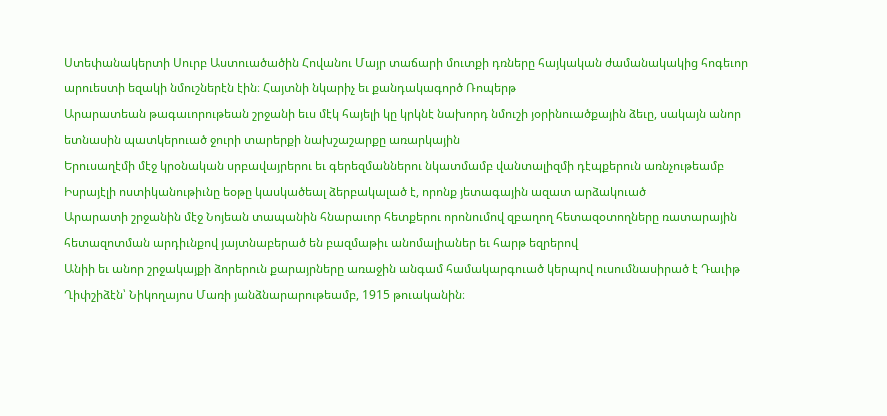Ստեփանակերտի Սուրբ Աստուածածին Հովանու Մայր տաճարի մուտքի դռները հայկական ժամանակակից հոգեւոր արուեստի եզակի նմուշներէն էին։ Հայտնի նկարիչ եւ քանդակագործ Ռոպերթ
Արարատեան թագաւորութեան շրջանի եւս մէկ հայելի կը կրկնէ նախորդ նմուշի յօրինուածքային ձեւը, սակայն անոր ետնասին պատկերուած ջուրի տարերքի նախշաշարքը առարկային
Երուսաղէմի մէջ կրօնական սրբավայրերու եւ գերեզմաններու նկատմամբ վանտալիզմի դէպքերուն առնչութեամբ Իսրայէլի ոստիկանութիւնը եօթը կասկածեալ ձերբակալած է, որոնք յետագային ազատ արձակուած
Արարատի շրջանին մէջ Նոյեան տապանին հնարաւոր հետքերու որոնումով զբաղող հետազօտողները ռատարային հետազոտման արդիւնքով յայտնաբերած են բազմաթիւ անոմալիաներ եւ հարթ եզրերով
Անիի եւ անոր շրջակայքի ձորերուն քարայրները առաջին անգամ համակարգուած կերպով ուսումնասիրած է Դաւիթ Ղիփշիձէն՝ Նիկողայոս Մառի յանձնարարութեամբ, 1915 թուականին։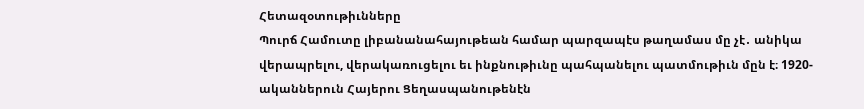Հետազօտութիւնները
Պուրճ Համուտը լիբանանահայութեան համար պարզապէս թաղամաս մը չէ․ անիկա վերապրելու, վերակառուցելու եւ ինքնութիւնը պահպանելու պատմութիւն մըն է։ 1920-ականներուն Հայերու Ցեղասպանութենէն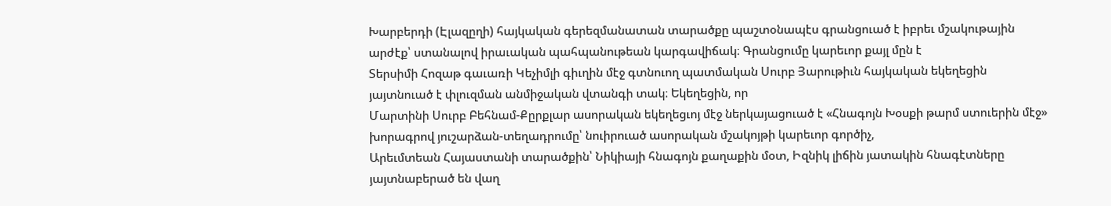Խարբերդի (Էլազըղի) հայկական գերեզմանատան տարածքը պաշտօնապէս գրանցուած է իբրեւ մշակութային արժէք՝ ստանալով իրաւական պահպանութեան կարգավիճակ։ Գրանցումը կարեւոր քայլ մըն է
Տերսիմի Հոզաթ գաւառի Կեչիմլի գիւղին մէջ գտնուող պատմական Սուրբ Յարութիւն հայկական եկեղեցին յայտնուած է փլուզման անմիջական վտանգի տակ։ Եկեղեցին, որ
Մարտինի Սուրբ Բեհնամ-Քըրքլար ասորական եկեղեցւոյ մէջ ներկայացուած է «Հնագոյն Խօսքի թարմ ստուերին մէջ» խորագրով յուշարձան-տեղադրումը՝ նուիրուած ասորական մշակոյթի կարեւոր գործիչ,
Արեւմտեան Հայաստանի տարածքին՝ Նիկիայի հնագոյն քաղաքին մօտ, Իզնիկ լիճին յատակին հնագէտները յայտնաբերած են վաղ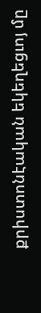քրիստոնէական եկեղեցւոյ մը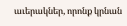աւերակներ, որոնք կրնան